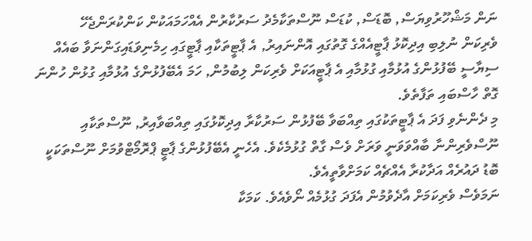ނަން މަޝްހޫރުވިޔަސް, ބޮޑަސް, ކުޑަސް ނޫސްތަކާމެދު ސަރުކާރުން އެއްހަމައަކުން ކަންކުރަންޖެހޭ
ވެރިކަން ނުލިބި އިދިކޮޅު ޕާޓީއެއްގެ ގޮތުގައި އޮންނައިރު, އެ ޕާޓީތަކާއި ޕާޓީގައި ހިމެނިވަޑައިގަންނަވާ ބައެއް ސިޔާސީ ބޭފުޅުންގެ އުޅުމާއި ގުޅުމާއި އެ ޕާޓީއަކަށް ވެރިކަން ލިބުމުން, ހަމަ އެބޭފުޅުންގެ އުޅުމާއި ގުޅުން ހުންނަ ގޮތް ހާސްބައި ތަފާތެވެ.
މި ދެންނެވި ފަދަ އެ ޕާޓީތަކުގައި ތިއްބަވާ ބޭފުޅުން ސަރުކާރާ އިދިކޮޅުގައި ތިއްބަވާއިރު, ނޫސްތަކާއި ނޫސްވެރިންނާ ބާއްވަވަނީ ވަރަށް ވެސް ގާތް ގުޅުމެކެވެ. އެހެނީ އެބޭފުޅުންގެ ޕާޓީ ޕްރޮމޯޓްވުމަށް ނޫސްތަކަކީ ބޮޑު ދައުރެއް އަދާކުރާ އެއްޗެއް ކަމަށްވާތީއެވެ.
ނަމަވެސް ވެރިކަމަށް އާދެވުމުން އެފަދަ ގުޅުމެއް ނޯވެއެވެ. ކަމަކާ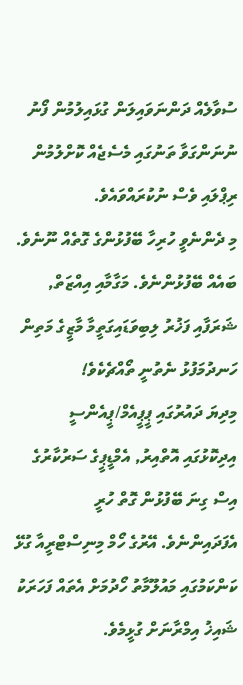ސުވާލެއް ދަންނަވައިލަން ގުޅައިލުމުން ފޯނު ނުނަންގަވާ ތަނުގައި މެސެޖެއް ކޮށްލުމުން ރިޕްލައި ވެސް ނުކުރައްވައެވެ.
މި ދެންނެވީ ހުރިހާ ބޭފުޅުންގެ ގޮތެއް ނޫނެވެ. ބައެއް ބޭފުޅުންނެވެ. މަގާމާއި އިއްޒަތް, ޝަރަފާއި ފަޚުރު ލިބިވަޑައިގަތީމާ މާޒީގެ މަތިން ހަނދުމަފުޅު ނެތުނީ ތޯއްޗެކެވެ!
މިދިޔަ ދައުރުގައި ޕީޕީއެމް/ޕީއެންސީ އިދިކޮޅުގައި އޮތްއިރު, އެމްޑީޕީގެ ސަރުކާރުގެ އިސް ގިނަ ބޭފުޅުން ގޮތް ހުރީ އެފަދައިންނެވެ. އޭރުގެ ހޯމް މިނިސްޓްރީއާ ގުޅޭ ކަންކަމުގައި މައުލޫމާތު ހޯދުމަށް އެތައް ފަހަރަކު ޝައިޚު އިމްރާނަށް ގުޅީމެވެ.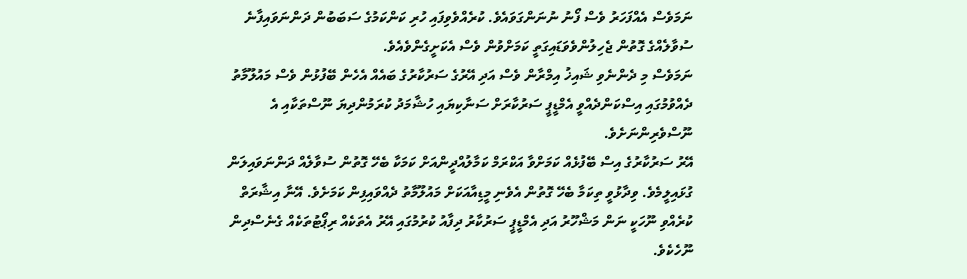ނަމަވެސް އެއްފަހަރު ވެސް ފޯނު ނުނަންގަވައެވެ. ކުރެއްވެވިފައި ހުރި ކަންކަމުގެ ސަބަބުން ދަންނަވައިފާނެ ސުވާލެއްގެ ގޮތުން ޖެހިލުންވެވަޑައިގަތީ ކަމަށްވުން ވެސް އެކަށީގެންވެއެވެ.
ނަމަވެސް މި ދެންނެވި ޝައިޚު އިމްރާން ވެސް އަދި އޭރުގެ ސަރުކާރުގެ ބައެއް އެހެން ބޭފުޅުން ވެސް މައުލޫމާތު ދެއްވުމުގައި އިސްކަންދެއްވީ އެމްޑީޕީ ސަރުކާރަށް ސަނާކިޔައި ހުޝާމަދު ކުރަމުންދިޔަ ނޫސްތަކާއި އެ ނޫސްވެރިންނަށެވެ.
އޭރު ސަރުކާރުގެ އިސް ބޭފުޅެއް ކަމަށްވާ އަކްރަމް ކަމާލުއްދީންއަށް ކަމަކާ ބެހޭ ގޮތުން ސުވާލެއް ދަންނަވައިލަން ގުޅައިލީމެވެ. ވިދާޅުވީ ތިކަމާ ބެހޭ ގޮތުން އެވެނި މީޑިއާއަކަށް މައުލޫމާތު ދެއްވައިފިން ކަމަށެވެ. އޭނާ އިޝާރަތް ކުރެއްވި ނޫހަކީ ނަން މަޝްހޫރު އަދި އެމްޑީޕީ ސަރުކާރު ދިފާއު ކުރުމުގައި އޭރު އެތަކެއް ރިޕޯޓުތަކެއް ގެނެސްދިން ނޫހެކެވެ.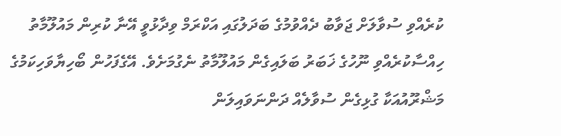ކުރެއްވި ސުވާލަށް ޖަވާބު ދެއްވުމުގެ ބަދަލުގައި އަކްރަމް ވިދާޅުވީ އޭނާ ކުރިން މައުލޫމާތު ހިއްސާކުރެއްވި ނޫހުގެ ޚަބަރު ބަލައިގެން މައުލޫމާތު ނެގުމަށެވެ. އޭގެފަހުން ބޯހިޔާވަހިކަމުގެ މަޝްރޫއުއަކާ ގުޅިގެން ސުވާލެއް ދަންނަވައިލަން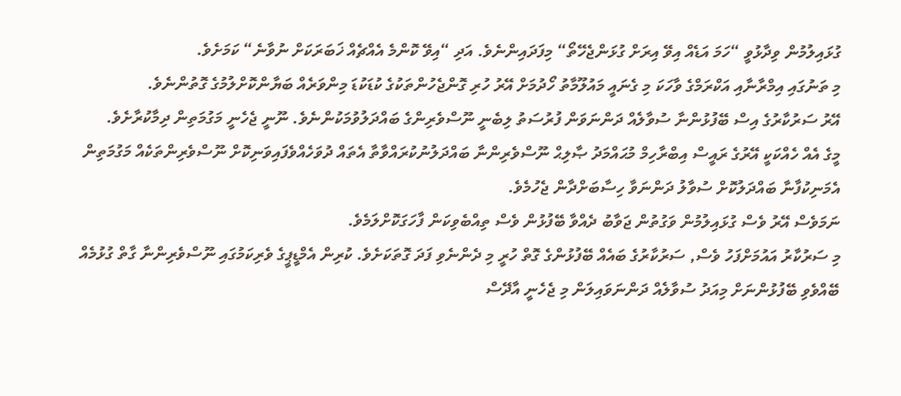ގުޅައިލުމުން ވިދާޅުވީ “ހަމަ އަޑެއް އިވޭ އިރަށް ގުޅަންޖެހޭތޯ“ މިފަދައިންނެވެ. އަދި “އިވޭ ކޮންމެ އެއްޗެއް ޚަބަރަކަށް ނުވާނެ“ ކަމަށެވެ.
މި ތަނުގައި އިމްރާނާއި އަކްރަމްގެ ވާހަކަ މި ގެނައީ މައުލޫމާތު ހޯދުމަށް އޭރު ހުރި ގޮންޖެހުންތަކުގެ ކުޑަކުޑަ މިންވަރެއް ބަޔާންކޮށްލުމުގެ ގޮތުންނެވެ.
އޭރު ސަރުކާރުގެ އިސް ބޭފުޅުންނާ ސުވާލެއް ދަންނަވަން ފުރުސަތު ލިބެނީ ނޫސްވެރިންގެ ބައްދަލުވުމަކުންނެވެ. ނޫނީ ޖެހެނީ މަގުމަތިން ދިމާކުރާށެވެ.
މީގެ އެއް ހެއްކަކީ އޭރުގެ ރައީސް އިބްރާހިމް މުޙައްމަދު ޞާލިޙް ނޫސްވެރިންނާ ބައްދަލުނުކުރައްވާތާ އެތައް ދުވަހެއްވެފައިވަނިކޮށް ނޫސްވެރިންތަކެއް މަގުމަތިން އެމަނިކުފާނާ ބައްދަލުކޮށް ސުވާލު ދަންނަވާ ހިސާބަށްދާން ޖެހުމެވެ.
ނަމަވެސް އޭރު ވެސް ގުޅައިލުމުން ވަގުތުން ޖަވާބު ދެއްވާ ބޭފުޅުން ވެސް ތިއްބެވިކަން ފާހަގަކޮށްލަމެވެ.
މި ސަރުކާރު އައުމަށްފަހު ވެސް, ސަރުކާރުގެ ބައެއް ބޭފުޅުންގެ ގޮތް ހުރީ މި ދެންނެވި ފަދަ ގޮތަކަށެވެ. ކުރިން އެމްޑީޕީގެ ވެރިކަމުގައި ނޫސްވެރިންނާ ގާތް ގުޅުމެއް ބޭއްވެވި ބޭފުޅުންނަށް މިއަދު ސުވާލެއް ދަންނަވައިލަން މި ޖެހެނީ އާދޭސް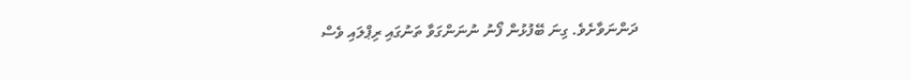ދަންނަވާށެވެ. ގިނަ ބޭފުޅުން ފޯނު ނުނަންގަވާ ތަނުގައި ރިޕްލައި ވެސް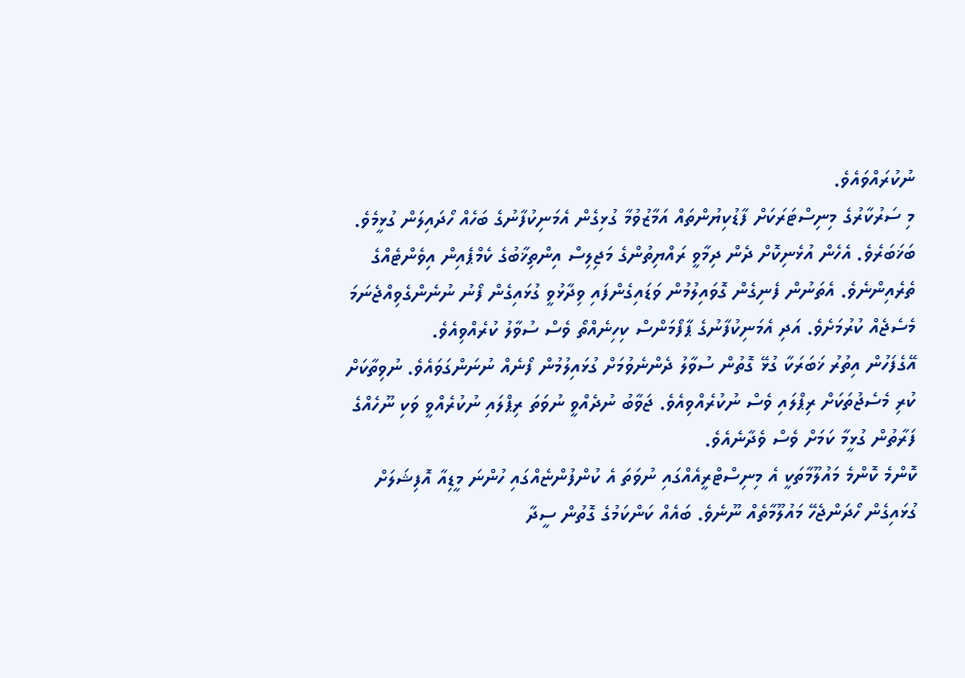ނުކުރައްވައެވެ.
މި ސަރުކާރުގެ މިނިސްޓަރަކަށް ފާޑުކިޔުންތައް އަމާޒުވުމާ ގުޅިގެން އެމަނިކުފާނުގެ ބަހެއް ހޯދައިލަން ގުޅީމެވެ. ބަޚަބަރެވެ. އެހެން އުޅެނިކޮށް ދެން ދިމާވީ ރައްޔިތުންގެ މަޖިލިސް އިންތިޚާބުގެ ކެމްޕެއިން އިވެންޓެއްގެ ތެރެއިންނެވެ. އެތަނުން ފެނިގެން ގޮވައިލުމުން ވަޑައިގެންފައި ވިދާޅުވީ ގުޅައިގެން ފޯނު ނުނެންގެވިއްޖެނަމަ މެސެޖެއް ކުރުމަށެވެ. އަދި އެމަނިކުފާނުގެ ޕާފޯމަންސް ކިހިނެއްތޯ ވެސް ސުވާލު ކުރެއްވިއެވެ.
އޭގެފަހުން އިތުރު ޚަބަރަކާ ގުޅޭ ގޮތުން ސުވާލު ދެންނެވުމަށް ގުޅައިލުމުން ފޯނެއް ނުނަންގަވައެވެ. ނުވިތާކަށް ކުރި މެސެޖުތަކަށް ރިޕްލައި ވެސް ނުކުރެއްވިއެވެ. ޖަވާބު ނުދެއްވީ ނުވަތަ ރިޕްލައި ނުކުރެއްވީ ވަކި ނޫހެއްގެ ފަރާތުން ގުޅީމާ ކަމަށް ވެސް ވެދާނެއެވެ.
ކޮންމެ ކޮންމެ މައުލޫމާތަކީ އެ މިނިސްޓްރީއެއްގައި ނުވަތަ އެ ކުންފުންޏެއްގައި ހުންނަ މީޑިއާ އޮފިޝަލަށް ގުޅައިގެން ހޯދަންޖެހޭ މައުލޫމާތެއް ނޫނެވެ. ބައެއް ކަންކަމުގެ ގޮތުން ސީދާ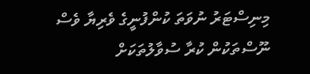މިނިސްޓަރު ނުވަތަ ކުންފުނީގެ ވެރިޔާ ވެސް ނޫސްތަކުން ކުރާ ސުވާލުތަކަށް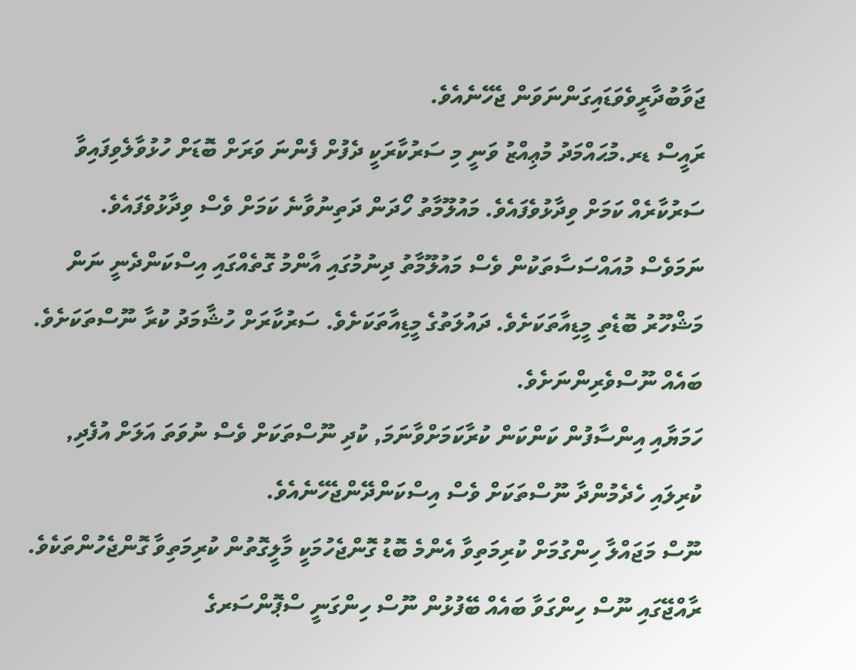ޖަވާބުދާރީވެވަޑައިގަންނަވަން ޖެހޭނެއެވެ.
ރައީސް ޑރ.މުޙައްމަދު މުޢިއްޒު ވަނީ މި ސަރުކާރަކީ ދެފުށް ފެންނަ ވަރަށް ބޮޑަށް ހުޅުވާލެވިފައިވާ ސަރުކާރެއް ކަމަށް ވިދާޅުވެފައެވެ. މައުލޫމާތު ހޯދަން ދަތިނުވާނެ ކަމަށް ވެސް ވިދާޅުވެފައެވެ.
ނަމަވެސް މުއައްސަސާތަކުން ވެސް މައުލޫމާތު ދިނުމުގައި އާންމު ގޮތެއްގައި އިސްކަންދެނީ ނަން މަޝްހޫރު ބޮޑެތި މީޑިއާތަކަށެވެ. ދައުލަތުގެ މީޑިއާތަކަށެވެ. ސަރުކާރަށް ހުޝާމަދު ކުރާ ނޫސްތަކަށެވެ. ބައެއް ނޫސްވެރިންނަށެވެ.
ހަމަޔާއި އިންސާފުން ކަންކަން ކުރާކަމަށްވާނަމަ, ކުދި ނޫސްތަކަށް ވެސް ނުވަތަ އަލަށް އުފެދި, ކުރިލައި ހެދެމުންދާ ނޫސްތަކަށް ވެސް އިސްކަންދޭންޖެހޭނެއެވެ.
ނޫސް މަޖައްލާ ހިންގުމަށް ކުރިމަތިވާ އެންމެ ބޮޑު ގޮންޖެހުމަކީ މާލީގޮތުން ކުރިމަތިވާ ގޮންޖެހުންތަކެވެ. ރާއްޖޭގައި ނޫސް ހިންގަވާ ބައެއް ބޭފުޅުން ނޫސް ހިންގަނީ ސްޕޮންސަރގެ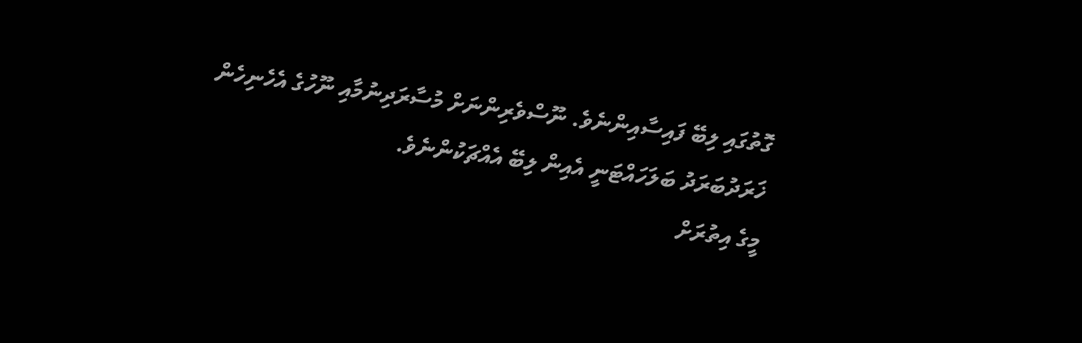ގޮތުގައި ލިބޭ ފައިސާއިންނެވެ. ނޫސްވެރިންނަށް މުސާރަދިނުމާއި ނޫހުގެ އެހެނިހެން ޚަރަދުބަރަދު ބަލަހައްޓަނީ އެއިން ލިބޭ އެއްޗަކުންނެވެ.
މީގެ އިތުރަށް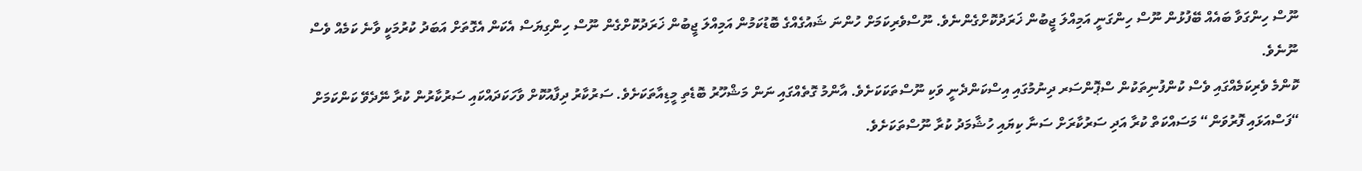ނޫސް ހިންގަވާ ބައެއް ބޭފުޅުން ނޫސް ހިންގަނީ އަމިއްލަ ޖީބުން ޚަރަދުކޮށްގެންނެވެ. ނޫސްވެރިކަމަށް ހުންނަ ޝައުގެއްގެ ބޮޑުކަމުން އަމިއްލަ ޖީބުން ޚަރަދުކޮށްގެން ނޫސް ހިންގިޔަސް އެކަން އެގޮތަށް އަބަދު ކުރުމަކީ ވާނެ ކަމެއް ވެސް ނޫނެވެ.
ކޮންމެ ވެރިކަމެއްގައި ވެސް ކުންފުނިތަކުން ސްޕޮންސަރ ދިނުމުގައި އިސްކަންދެނީ ވަކި ނޫސްތަކަކަށެވެ. އާންމު ގޮތެއްގައި ނަން މަޝްހޫރު ބޮޑެތި މީޑިއާތަކަށެވެ. ސަރުކާރު ދިފާއުކޮށް ވާހަކަދައްކައި ސަރުކާރުން ކުރާ ނޭދެވޭ ކަންކަމަށް “ފަސްއަޅައި ފޮރުވަން“ މަސައްކަތް ކުރާ އަދި ސަރުކާރަށް ސަނާ ކިޔައި ހުޝާމަދު ކުރާ ނޫސްތަކަށެވެ.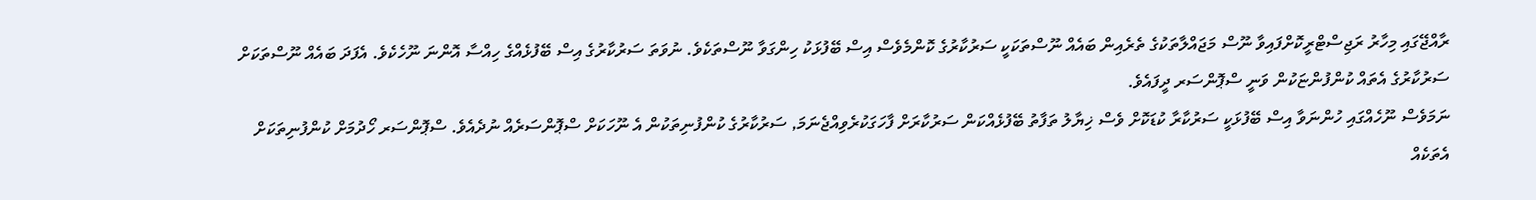ރާއްޖޭގައި މިހާރު ރަޖިސްޓްރީކޮށްފައިވާ ނޫސް މަޖައްލާތަކުގެ ތެރެއިން ބައެއް ނޫސްތަކަކީ ސަރުކާރުގެ ކޮންމެވެސް އިސް ބޭފުޅަކު ހިންގަވާ ނޫސްތަކެވެ. ނުވަތަ ސަރުކާރުގެ އިސް ބޭފުޅެއްގެ ހިއްސާ އޮންނަ ނޫހެކެވެ. އެފަދަ ބައެއް ނޫސްތަކަށް ސަރުކާރުގެ އެތައް ކުންފުންޏަކުން ވަނީ ސްޕޮންސަރ ދީފައެވެ.
ނަމަވެސް ނޫހެއްގައި ހުންނަވާ އިސް ބޭފުޅަކީ ސަރުކާރާ ކުޑަކޮށް ވެސް ޚިޔާލު ތަފާތު ބޭފުޅެއްކަން ސަރުކާރަށް ފާހަގަކުރެވިއްޖެނަމަ, ސަރުކާރުގެ ކުންފުނިތަކުން އެ ނޫހަކަށް ސްޕޮންސަރެއް ނުދެއެވެ. ސްޕޮންސަރ ހޯދުމަށް ކުންފުނިތަކަށް އެތަކެއް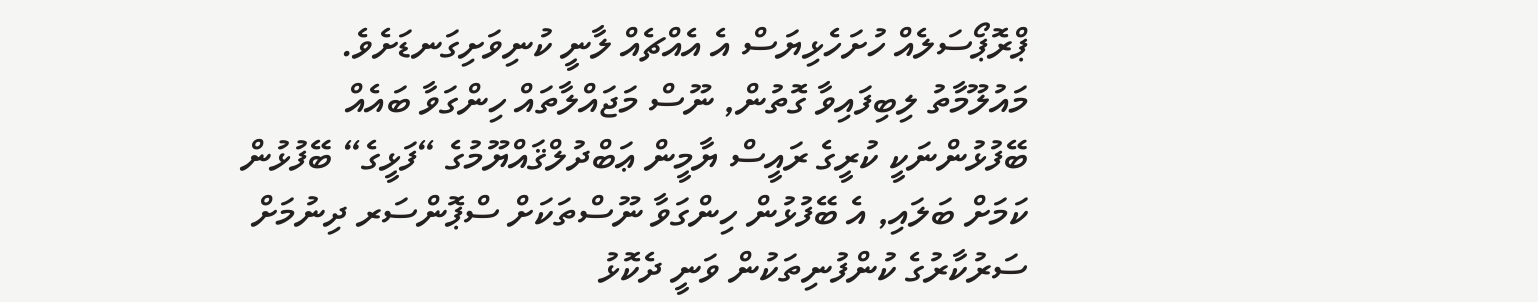ޕްރޮޕޯސަލެއް ހުށަހެޅިޔަސް އެ އެއްޗެއް ލާނީ ކުނިވަށިގަނޑަށެވެ.
މައުލޫމާތު ލިބިފައިވާ ގޮތުން, ނޫސް މަޖައްލާތައް ހިންގަވާ ބައެއް ބޭފުޅުންނަކީ ކުރީގެ ރައީސް ޔާމީން ޢަބްދުލްޤައްޔޫމުގެ “ފަޅީގެ“ ބޭފުޅުން ކަމަށް ބަލައި, އެ ބޭފުޅުން ހިންގަވާ ނޫސްތަކަށް ސްޕޮންސަރ ދިނުމަށް ސަރުކާރުގެ ކުންފުނިތަކުން ވަނީ ދެކޮޅު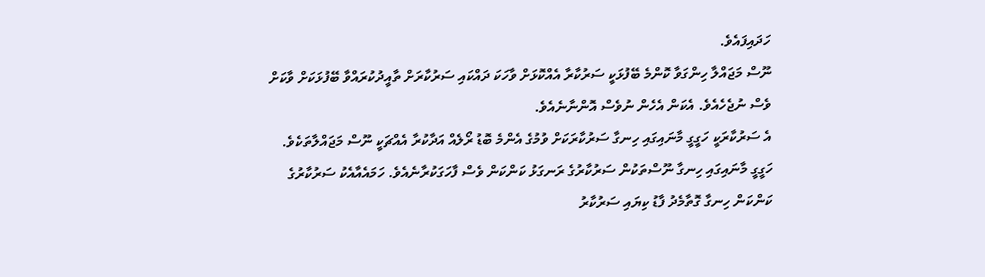ހަދައިފައެވެ.
ނޫސް މަޖައްލާ ހިންގަވާ ކޮންމެ ބޭފުޅަކީ ސަރުކާރާ އެއްކޮޅަށް ވާހަކަ ދައްކައި ސަރުކާރަށް ތާއީދުކުރައްވާ ބޭފުޅަކަށް ވާކަށް ވެސް ނުޖެހެއެވެ. އެކަން އެހެން ނުވެސް އޮންނާނެއެވެ.
އެ ސަރުކާރަކީ ހަގީގީ މާނައިގައި ހިނގާ ސަރުކާރަކަށް ވުމުގެ އެންމެ ބޮޑު ރޯލެއް އަދާކުރާ އެއްޗަކީ ނޫސް މަޖައްލާތަކެވެ. ހަގީގީ މާނައިގައި ހިނގާ ނޫސްތަކުން ސަރުކާރުގެ ރަނގަޅު ކަންކަން ވެސް ފާހަގަކުރާނެއެވެ. ހަމައެއާއެކު ސަރުކާރުގެ ކަންކަން ހިނގާ ގޮތާމެދު ފާޑު ކިޔައި ސަރުކާރު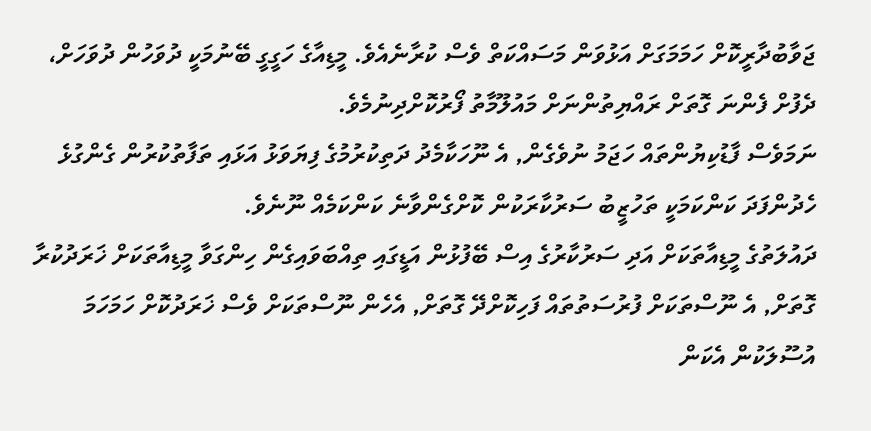ޖަވާބުދާރީކޮށް ހަމަމަގަށް އަޅުވަން މަސައްކަތް ވެސް ކުރާނެއެވެ. މީޑިއާގެ ހަގީގީ ބޭނުމަކީ ދުވަހުން ދުވަހަށް، ދެފުށް ފެންނަ ގޮތަށް ރައްޔިތުންނަށް މައުލޫމާތު ފޯރުކޮށްދިނުމެވެ.
ނަމަވެސް ފާޑުކިޔުންތައް ހަޖަމު ނުވެގެން, އެ ނޫހަކާމެދު ދަތިކުރުމުގެ ފިޔަވަޅު އަޅައި ތަފާތުކުރުން ގެންގުޅެ ހެދުންފަދަ ކަންކަމަކީ ތަހުޒީބު ސަރުކާރަކުން ކޮށްގެންވާނެ ކަންކަމެއް ނޫނެވެ.
ދައުލަތުގެ މީޑިއާތަކަށް އަދި ސަރުކާރުގެ އިސް ބޭފުޅުން އަޑީގައި ތިއްބަވައިގެން ހިންގަވާ މީޑިއާތަކަށް ޚަރަދުކުރާ ގޮތަށް, އެ ނޫސްތަކަށް ފުރުސަތުތައް ފަހިކޮށްދޭ ގޮތަށް, އެހެން ނޫސްތަކަށް ވެސް ޚަރަދުކޮށް ހަމަހަމަ އުސޫލަކުން އެކަން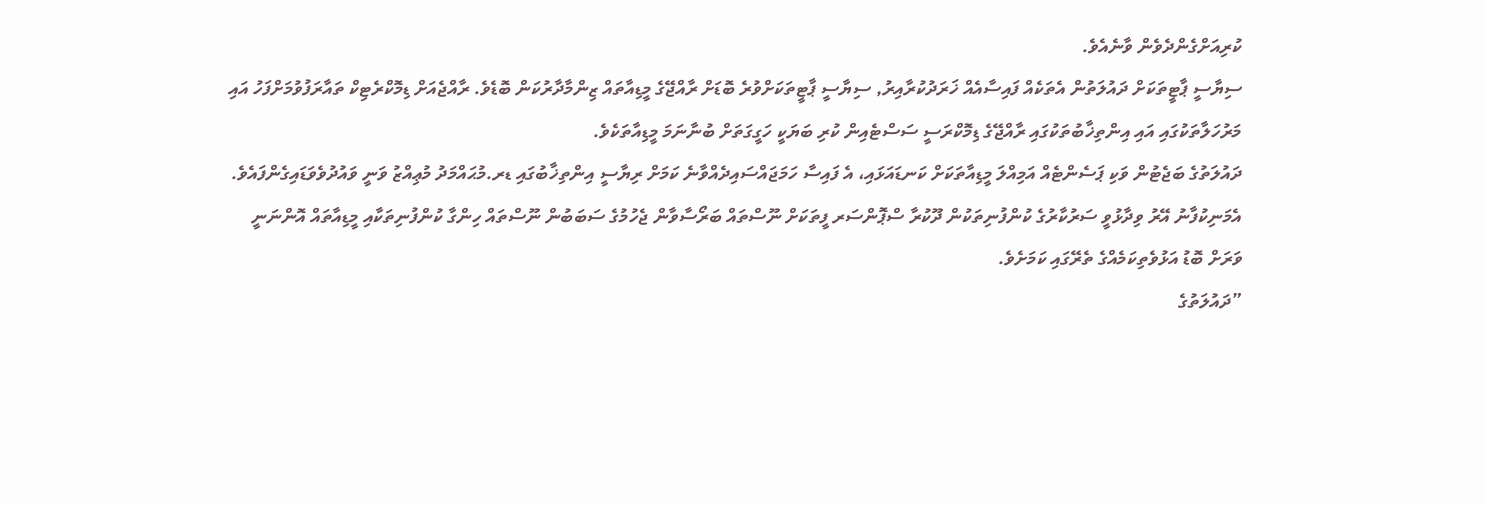ކުރިއަށްގެންދެވެން ވާނެއެވެ.
ސިޔާސީ ޕާޓީތަކަށް ދައުލަތުން އެތަކެއް ފައިސާއެއް ޚަރަދުކުރާއިރު, ސިޔާސީ ޕާޓީތަކަށްވުރެ ބޮޑަށް ރާއްޖޭގެ މީޑިއާތައް ޒިންމާދާރުކަން ބޮޑެވެ. ރާއްޖެއަށް ޑިމޮކްރެޓިކް ތައާރަފުވުމަށްފަހު އައި މަރުހަލާތަކުގައި އައި އިންތިޚާބުތަކުގައި ރާއްޖޭގެ ޑިމޮކްރަސީ ސަސްޓެއިން ކުރި ބަޔަކީ ހަގީގަތަށް ބުނާނަމަ މީޑިއާތަކެވެ.
ދައުލަތުގެ ބަޖެޓުން ވަކި ޕަސެންޓެއް އަމިއްލަ މީޑިއާތަކަށް ކަނޑައަޅައި، އެ ފައިސާ ހަމަޖައްސައިދެއްވާނެ ކަމަށް ރިޔާސީ އިންތިޚާބުގައި ޑރ.މުޙައްމަދު މުޢިއްޒު ވަނީ ވައުދުވެވަޑައިގެންފައެވެ.
އެމަނިކުފާނު އޭރު ވިދާޅުވީ ސަރުކާރުގެ ކުންފުނިތަކުން ދޫކުރާ ސްޕޮންސަރ ފީތަކަށް ނޫސްތައް ބަރޯސާވާން ޖެހުމުގެ ސަބަބުން ނޫސްތައް ހިންގާ ކުންފުނިތަކާއި މީޑިއާތައް އޮންނަނީ ވަރަށް ބޮޑު އަޅުވެތިކަމެއްގެ ތެރޭގައި ކަމަށެވެ.
”ދައުލަތުގެ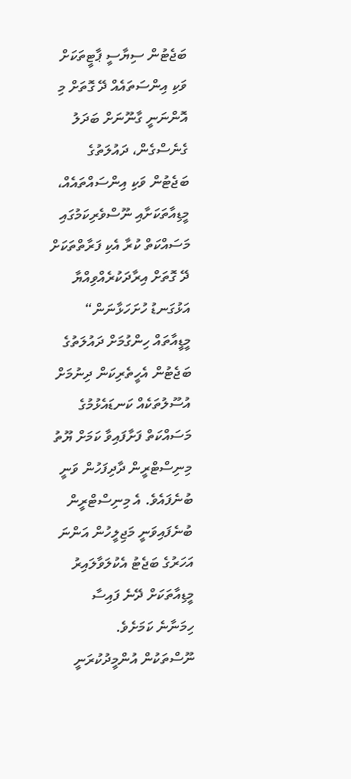ބަޖެޓުން ސިޔާސީ ޕާޓީތަކަށް ވަކި އިންސަތައެއް ދޭ ގޮތަށް މި އޮންނަނީ ގާނޫނަށް ބަދަލު ގެނެސްގެން، ދައުލަތުގެ ބަޖެޓުން ވަކި އިންސައްތައެއް، މީޑިއާތަކަށާއި ނޫސްވެރިކަމުގައި މަސައްކަތް ކުރާ އެކި ފަރާތްތަކަށް ދޭ ގޮތަށް އިރާދަކުރެއްވިއްޔާ އަޅުގަނޑު ހުށަހަޅާނަން“
މީޑީއާތައް ހިންގުމަށް ދައުލަތުގެ ބަޖެޓުން އެހީތެރިކަން ދިނުމަށް އުސޫލުތަކެއް ކަނޑައެޅުމުގެ މަސައްކަތް ފަށާފައިވާ ކަމަށް ޔޫތު މިނިސްޓްރީން ދާދިފަހުން ވަނީ ބުނެފައެވެ. އެ މިނިސްޓްރީން ބުނެފައިވަނީ މަޖިލީހުން އަންނަ އަހަރުގެ ބަޖެޓު އެކުލަވާލައިރު މީޑިއާތަކަށް ދޭނެ ފައިސާ ހިމަނާނެ ކަމަށެވެ.
ނޫސްތަކުން އުންމީދުކުރަނީ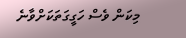މިކަން ވެސް ހަގީގަތަކަށްވާނެ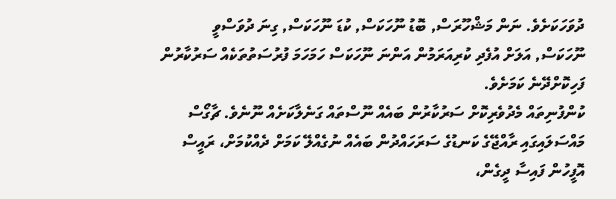ދުވަހަކަށެވެ. ނަން މަޝްހޫރަސް, ބޮޑު ނޫހަކަސް, ކުޑަ ނޫހަކަސް, ގިނަ ދުވަސްވީ ނޫހަކަސް, އަލަށް އުފެދި ކުރިއަރަމުން އަންނަ ނޫހަކަސް ހަމަހަމަ ފުރުސަތުތަކެއް ސަރުކާރުން ފަހިކޮށްދޭނެ ކަމަށެވެ.
ކުންފުނިތައް މެދުވެރިކޮށް ސަރުކާރުން ބައެއް ނޫސްތައް ގަނެލާކަށެއް ނޫނެވެ. ޗާގޯސް މައްސަލައިގައި ރާއްޖޭގެ ކަނޑުގެ ސަރަހައްދުން ބައެއް ނުގެއްލޭ ކަމަށް ދެއްކުމަށް، ރައީސް އޮފީހުން ފައިސާ ދީގެން،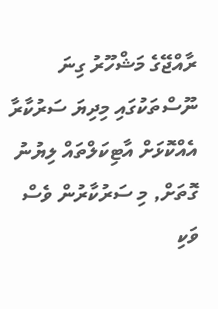ރާއްޖޭގެ މަޝްހޫރު ގިނަ ނޫސްތަކުގައި މިދިޔަ ސަރުކާރާ އެއްކޮޅަށް އާޓިކަލްތައް ލިޔުނު ގޮތަށް, މި ސަރުކާރުން ވެސް ވަކި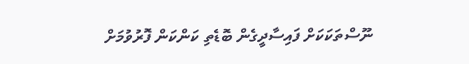ނޫސްތަކަކަށް ފައިސާދީގެން ބޮޑެތި ކަންކަން ފޮރުވުމަށް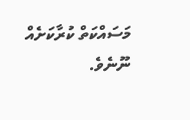މަސައްކަތް ކުރާކަށެއް ނޫނެވެ.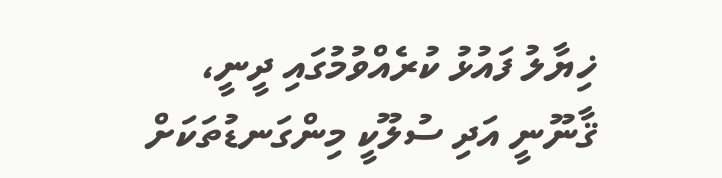ޚިޔާލު ފައުޅު ކުރެއްވުމުގައި ދީނީ، ޤާނޫނީ އަދި ސުލޫކީ މިންގަނޑުތަކަށް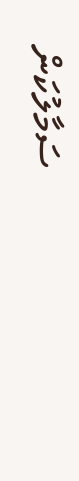ސަމާލުކަން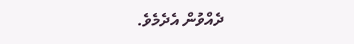ދެއްވުން އެދެމެވެ.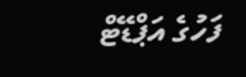ފަހުގެ އަޕްޑޭޓް